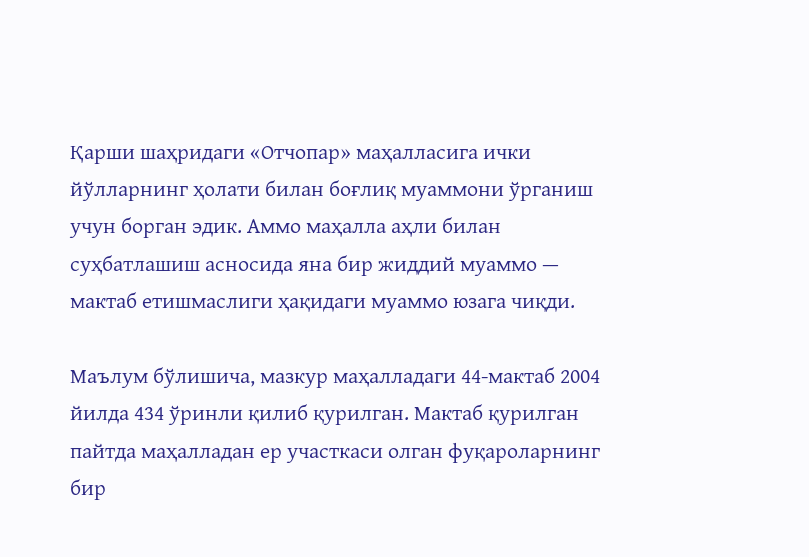Қарши шаҳридаги «Отчопар» маҳалласига ички йўлларнинг ҳолати билан боғлиқ муаммони ўрганиш учун борган эдик. Аммо маҳалла аҳли билан суҳбатлашиш асносида яна бир жиддий муаммо — мактаб етишмаслиги ҳақидаги муаммо юзага чиқди.

Маълум бўлишича, мазкур маҳалладаги 44-мактаб 2004 йилда 434 ўринли қилиб қурилган. Мактаб қурилган пайтда маҳалладан ер участкаси олган фуқароларнинг бир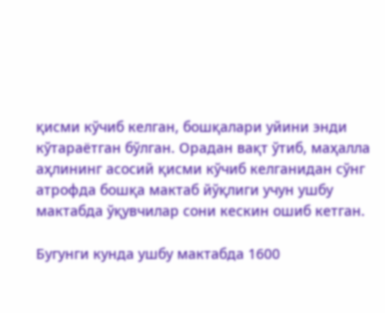қисми кўчиб келган, бошқалари уйини энди кўтараётган бўлган. Орадан вақт ўтиб, маҳалла аҳлининг асосий қисми кўчиб келганидан сўнг атрофда бошқа мактаб йўқлиги учун ушбу мактабда ўқувчилар сони кескин ошиб кетган.

Бугунги кунда ушбу мактабда 1600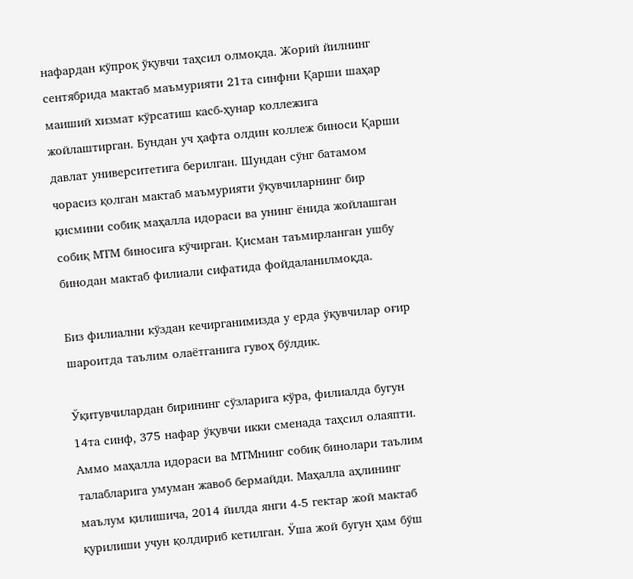нафардан кўпроқ ўқувчи таҳсил олмоқда. Жорий йилнинг сентябрида мактаб маъмурияти 21та синфни Қарши шаҳар маиший хизмат кўрсатиш касб-ҳунар коллежига жойлаштирган. Бундан уч ҳафта олдин коллеж биноси Қарши давлат университетига берилган. Шундан сўнг батамом чорасиз қолган мактаб маъмурияти ўқувчиларнинг бир қисмини собиқ маҳалла идораси ва унинг ёнида жойлашган собиқ МТМ биносига кўчирган. Қисман таъмирланган ушбу бинодан мактаб филиали сифатида фойдаланилмоқда.

Биз филиални кўздан кечирганимизда у ерда ўқувчилар оғир шароитда таълим олаётганига гувоҳ бўлдик.

Ўқитувчилардан бирининг сўзларига кўра, филиалда бугун 14та синф, 375 нафар ўқувчи икки сменада таҳсил олаяпти. Аммо маҳалла идораси ва МТМнинг собиқ бинолари таълим талабларига умуман жавоб бермайди. Маҳалла аҳлининг маълум қилишича, 2014 йилда янги 4-5 гектар жой мактаб қурилиши учун қолдириб кетилган. Ўша жой бугун ҳам бўш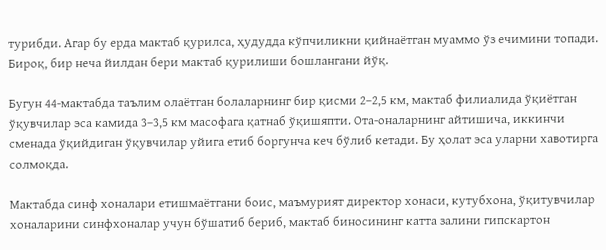турибди. Агар бу ерда мактаб қурилса, ҳудудда кўпчиликни қийнаётган муаммо ўз ечимини топади. Бироқ, бир неча йилдан бери мактаб қурилиши бошлангани йўқ.

Бугун 44-мактабда таълим олаётган болаларнинг бир қисми 2–2,5 км, мактаб филиалида ўқиётган ўқувчилар эса камида 3–3,5 км масофага қатнаб ўқишяпти. Ота-оналарнинг айтишича, иккинчи сменада ўқийдиган ўқувчилар уйига етиб боргунча кеч бўлиб кетади. Бу ҳолат эса уларни хавотирга солмоқда.

Мактабда синф хоналари етишмаётгани боис, маъмурият директор хонаси, кутубхона, ўқитувчилар хоналарини синфхоналар учун бўшатиб бериб, мактаб биносининг катта залини гипскартон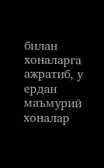билан хоналарга ажратиб, у ердан маъмурий хоналар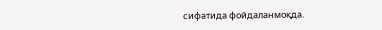сифатида фойдаланмоқда.